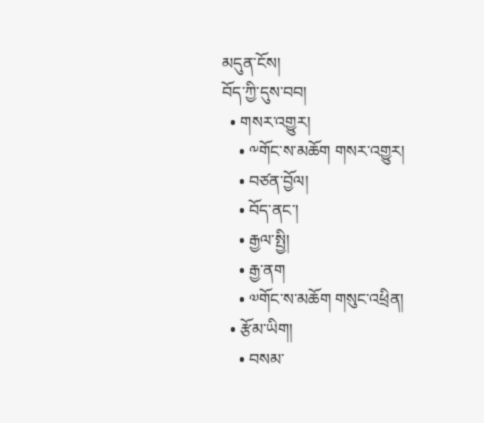མདུན་ངོས།
བོད་ཀྱི་དུས་བབ།
  • གསར་འགྱུར།
    • ༸གོང་ས་མཆོག གསར་འགྱུར།
    • བཙན་བྱོལ།
    • བོད་ནང་།
    • རྒྱལ་སྤྱི།
    • རྒྱ་ནག
    • ༧གོང་ས་མཆོག གསུང་འཕྲིན།
  • རྩོམ་ཡིག།
    • བསམ་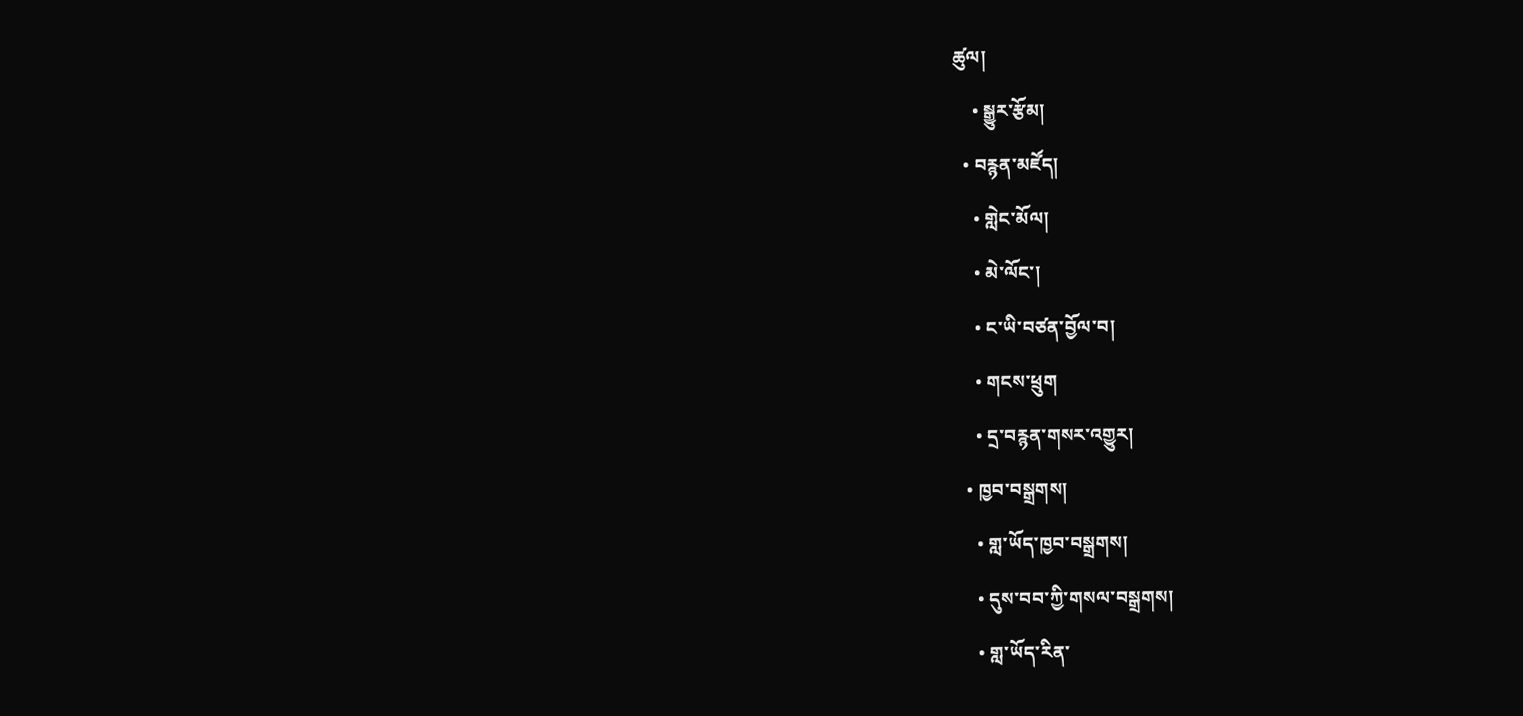ཚུལ།
    • སྒྱུར་རྩོམ།
  • བརྙན་མཛོད།
    • གླེང་མོལ།
    • མེ་ལོང་།
    • ང་ཡི་བཙན་བྱོལ་བ།
    • གངས་ཕྲུག
    • དྲ་བརྙན་གསར་འགྱུར།
  • ཁྱབ་བསྒྲགས།
    • གླ་ཡོད་ཁྱབ་བསྒྲགས།
    • དུས་བབ་ཀྱི་གསལ་བསྒྲགས།
    • གླ་ཡོད་རིན་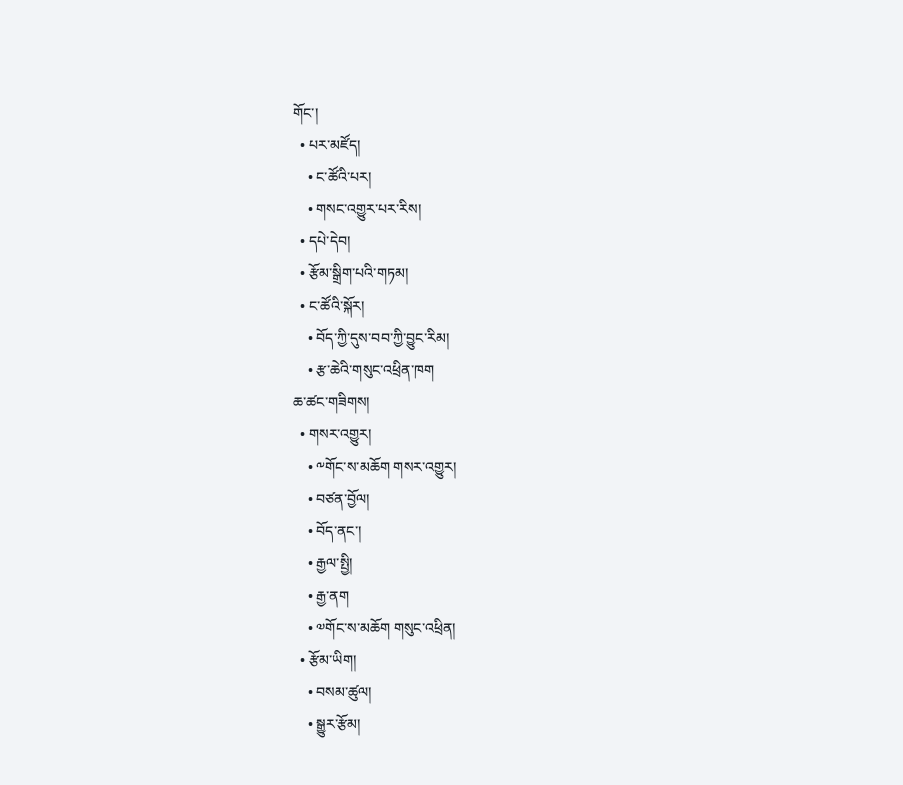གོང་།
  • པར་མཛོད།
    • ང་ཚོའི་པར།
    • གསང་འགྱུར་པར་རིས།
  • དཔེ་དེབ།
  • རྩོམ་སྒྲིག་པའི་གཏམ།
  • ང་ཚོའི་སྐོར།
    • བོད་ཀྱི་དུས་བབ་ཀྱི་བྱུང་རིམ།
    • རྩ་ཆེའི་གསུང་འཕྲིན་ཁག
ཆ་ཚང་གཟིགས།
  • གསར་འགྱུར།
    • ༸གོང་ས་མཆོག གསར་འགྱུར།
    • བཙན་བྱོལ།
    • བོད་ནང་།
    • རྒྱལ་སྤྱི།
    • རྒྱ་ནག
    • ༧གོང་ས་མཆོག གསུང་འཕྲིན།
  • རྩོམ་ཡིག།
    • བསམ་ཚུལ།
    • སྒྱུར་རྩོམ།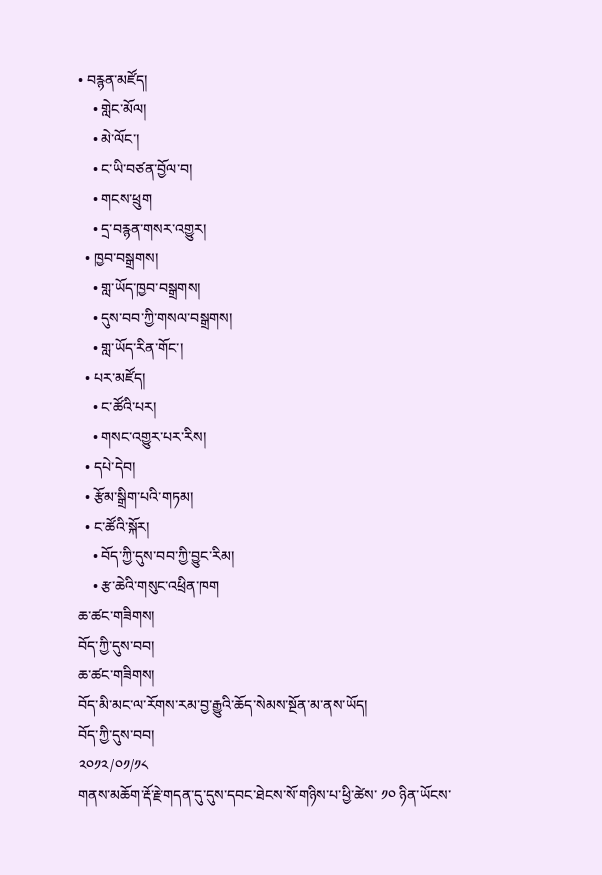• བརྙན་མཛོད།
    • གླེང་མོལ།
    • མེ་ལོང་།
    • ང་ཡི་བཙན་བྱོལ་བ།
    • གངས་ཕྲུག
    • དྲ་བརྙན་གསར་འགྱུར།
  • ཁྱབ་བསྒྲགས།
    • གླ་ཡོད་ཁྱབ་བསྒྲགས།
    • དུས་བབ་ཀྱི་གསལ་བསྒྲགས།
    • གླ་ཡོད་རིན་གོང་།
  • པར་མཛོད།
    • ང་ཚོའི་པར།
    • གསང་འགྱུར་པར་རིས།
  • དཔེ་དེབ།
  • རྩོམ་སྒྲིག་པའི་གཏམ།
  • ང་ཚོའི་སྐོར།
    • བོད་ཀྱི་དུས་བབ་ཀྱི་བྱུང་རིམ།
    • རྩ་ཆེའི་གསུང་འཕྲིན་ཁག
ཆ་ཚང་གཟིགས།
བོད་ཀྱི་དུས་བབ།
ཆ་ཚང་གཟིགས།
བོད་མི་མང་ལ་རོགས་རམ་བྱ་རྒྱུའི་ཆོད་སེམས་སྔོན་མ་ནས་ཡོད།
བོད་ཀྱི་དུས་བབ།
༢༠༡༢/༠༡/༡༨
གནས་མཆོག་རྡོ་རྗེ་གདན་དུ་དུས་དབང་ཐེངས་སོ་གཉིས་པ་ཕྱི་ཚེས་ ༡༠ ཉིན་ཡོངས་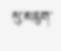སུ་མཇུག་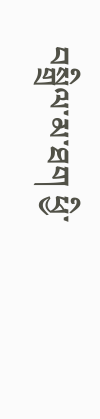བསྒྲིལ་མ་ཐག ཕྱི་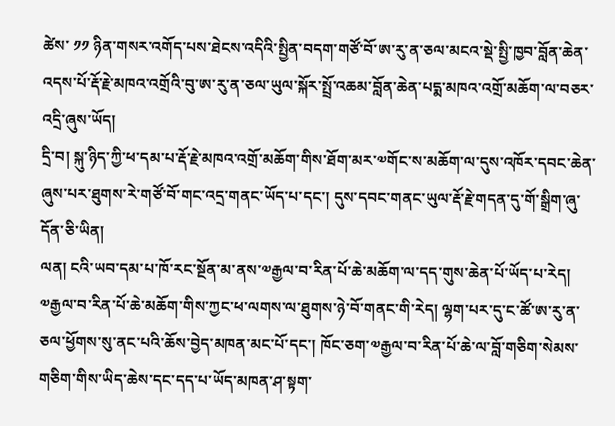ཚེས་ ༡༡ ཉིན་གསར་འགོད་པས་ཐེངས་འདིའི་སྤྱིན་བདག་གཙོ་བོ་ཨ་རུ་ན་ཅལ་མངའ་སྡེ་སྤྱི་ཁྱབ་བློན་ཆེན་འདས་པོ་རྡོ་རྗེ་མཁའ་འགྲོའི་བུ་ཨ་རུ་ན་ཅལ་ཡུལ་སྐོར་སྤྲོ་འཆམ་བློན་ཆེན་པདྨ་མཁའ་འགྲོ་མཆོག་ལ་བཅར་འདྲི་ཞུས་ཡོད།
དྲི་བ། སྐུ་ཉིད་ཀྱི་ཕ་དམ་པ་རྡོ་རྗེ་མཁའ་འགྲོ་མཆོག་གིས་ཐོག་མར་༧གོང་ས་མཆོག་ལ་དུས་འཁོར་དབང་ཆེན་ཞུས་པར་ཐུགས་རེ་གཙོ་བོ་གང་འདྲ་གནང་ཡོད་པ་དང་། དུས་དབང་གནང་ཡུལ་རྡོ་རྗེ་གདན་དུ་གོ་སྒྲིག་ཞུ་དོན་ཅི་ཡིན།
ལན། ངའི་ཡབ་དམ་པ་ཁོ་རང་སྔོན་མ་ནས་༧རྒྱལ་བ་རིན་པོ་ཆེ་མཆོག་ལ་དད་གུས་ཆེན་པོ་ཡོད་པ་རེད། ༧རྒྱལ་བ་རིན་པོ་ཆེ་མཆོག་གིས་ཀྱང་ཕ་ལགས་ལ་ཐུགས་ཉེ་བོ་གནང་གི་རེད། ལྷག་པར་དུ་ང་ཚོ་ཨ་རུ་ན་ཅལ་ཕྱོགས་སུ་ནང་པའི་ཆོས་བྱེད་མཁན་མང་པོ་དང་། ཁོང་ཅག་༧རྒྱལ་བ་རིན་པོ་ཆེ་ལ་བློ་གཅིག་སེམས་གཅིག་གིས་ཡིད་ཆེས་དང་དད་པ་ཡོད་མཁན་ཤ་སྟག་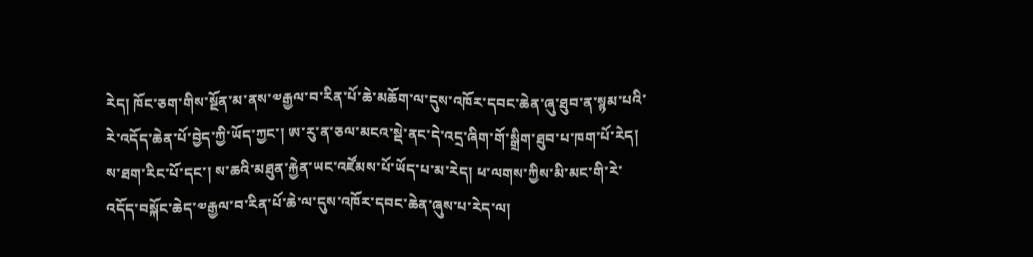རེད། ཁོང་ཅག་གིས་སྔོན་མ་ནས་༧རྒྱལ་བ་རིན་པོ་ཆེ་མཆོག་ལ་དུས་འཁོར་དབང་ཆེན་ཞུ་ཐུབ་ན་སྙམ་པའི་རེ་འདོད་ཆེན་པོ་བྱེད་ཀྱི་ཡོད་ཀྱང་། ཨ་རུ་ན་ཅལ་མངའ་སྡེ་ནང་དེ་འདྲ་ཞིག་གོ་སྒྲིག་ཐུབ་པ་ཁག་པོ་རེད། ས་ཐག་རིང་པོ་དང་། ས་ཆའི་མཐུན་རྐྱེན་ཡང་འཛོམས་པོ་ཡོད་པ་མ་རེད། ཕ་ལགས་ཀྱིས་མི་མང་གི་རེ་འདོད་བསྐོང་ཆེད་༧རྒྱལ་བ་རིན་པོ་ཆེ་ལ་དུས་འཁོར་དབང་ཆེན་ཞུས་པ་རེད་ལ།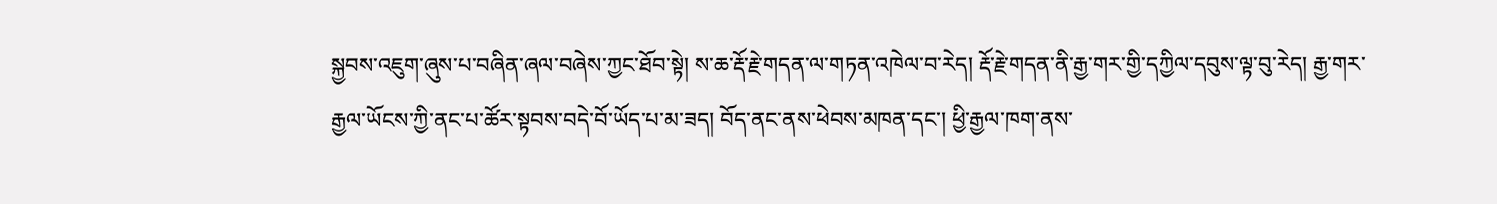སྐྱབས་འཇུག་ཞུས་པ་བཞིན་ཞལ་བཞེས་ཀྱང་ཐོབ་སྟེ། ས་ཆ་རྡོ་རྗེ་གདན་ལ་གཏན་འཁེལ་བ་རེད། རྡོ་རྗེ་གདན་ནི་རྒྱ་གར་གྱི་དཀྱིལ་དབུས་ལྟ་བུ་རེད། རྒྱ་གར་རྒྱལ་ཡོངས་ཀྱི་ནང་པ་ཚོར་སྟབས་བདེ་བོ་ཡོད་པ་མ་ཟད། བོད་ནང་ནས་ཕེབས་མཁན་དང་། ཕྱི་རྒྱལ་ཁག་ནས་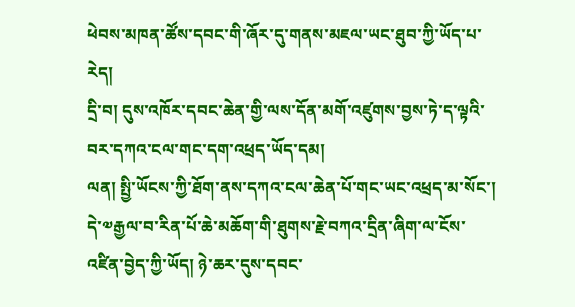ཕེབས་མཁན་ཚོས་དབང་གི་ཞོར་དུ་གནས་མཇལ་ཡང་ཐུབ་ཀྱི་ཡོད་པ་རེད།
དྲི་བ། དུས་འཁོར་དབང་ཆེན་གྱི་ལས་དོན་མགོ་འཛུགས་བྱས་ཏེ་ད་ལྟའི་བར་དཀའ་ངལ་གང་དག་འཕྲད་ཡོད་དམ།
ལན། སྤྱི་ཡོངས་ཀྱི་ཐོག་ནས་དཀའ་ངལ་ཆེན་པོ་གང་ཡང་འཕྲད་མ་སོང་། དེ་༧རྒྱལ་བ་རིན་པོ་ཆེ་མཆོག་གི་ཐུགས་རྗེ་བཀའ་དྲིན་ཞིག་ལ་ངོས་འཛིན་བྱེད་ཀྱི་ཡོད། ཉེ་ཆར་དུས་དབང་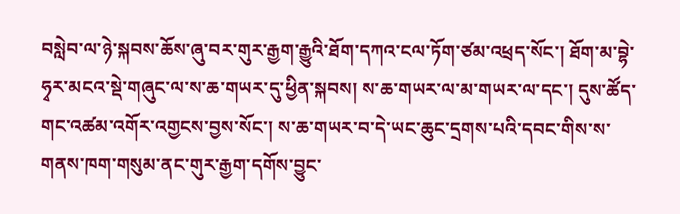བསླེབ་ལ་ཉེ་སྐབས་ཆོས་ཞུ་བར་གུར་རྒྱག་རྒྱུའི་ཐོག་དཀའ་ངལ་ཏོག་ཙམ་འཕྲད་སོང་། ཐོག་མ་བྷེ་ཧྭར་མངའ་སྡེ་གཞུང་ལ་ས་ཆ་གཡར་དུ་ཕྱིན་སྐབས། ས་ཆ་གཡར་ལ་མ་གཡར་ལ་དང་། དུས་ཚོད་གང་འཚམ་འགོར་འགྱངས་བྱས་སོང་། ས་ཆ་གཡར་བ་དེ་ཡང་ཆུང་དྲགས་པའི་དབང་གིས་ས་གནས་ཁག་གསུམ་ནང་གུར་རྒྱག་དགོས་བྱུང་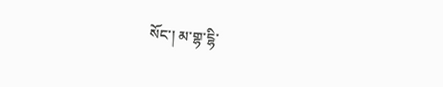སོང་། མ་གྷ་ངྷི་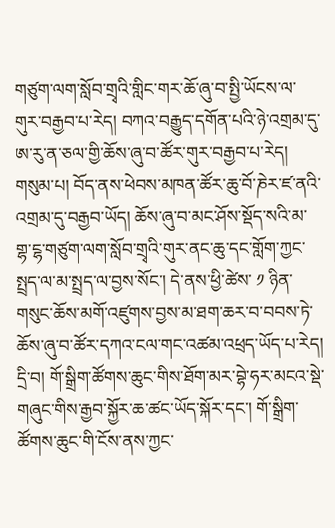གཙུག་ལག་སློབ་གྲྭའི་གླིང་གར་ཆོ་ཞུ་བ་སྤྱི་ཡོངས་ལ་གུར་བརྒྱབ་པ་རེད། བཀའ་བརྒྱུད་དགོན་པའི་ཉེ་འགྲམ་དུ་ཨ་རུ་ན་ཅལ་གྱི་ཆོས་ཞུ་བ་ཚོར་གུར་བརྒྱབ་པ་རེད། གསུམ་པ། བོད་ནས་ཕེབས་མཁན་ཚོར་ཆུ་བོ་ཎེར་ཛ་ནའི་འགྲམ་དུ་བརྒྱབ་ཡོད། ཆོས་ཞུ་བ་མང་ཤོས་སྡོད་སའི་མ་གྷ་ངྷ་གཙུག་ལག་སློབ་གྲྭའི་གུར་ནང་ཆུ་དང་གློག་ཀྱང་སྤྲད་ལ་མ་སྤྲད་ལ་བྱས་སོང་། དེ་ནས་ཕྱི་ཚེས་ ༡ ཉིན་གསུང་ཆོས་མགོ་འཛུགས་བྱས་མ་ཐག་ཆར་བ་བབས་ཏེ་ཆོས་ཞུ་བ་ཚོར་དཀའ་ངལ་གང་འཚམ་འཕྲད་ཡོད་པ་རེད།
དྲི་བ། གོ་སྒྲིག་ཚོགས་ཆུང་གིས་ཐོག་མར་བྷེ་ཧར་མངའ་སྡེ་གཞུང་གིས་རྒྱབ་སྐྱོར་ཆ་ཚང་ཡོད་སྐོར་དང་། གོ་སྒྲིག་ཚོགས་ཆུང་གི་ངོས་ནས་ཀྱང་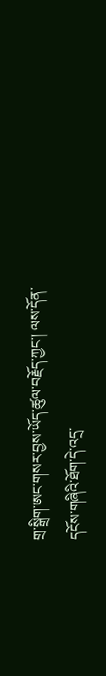གྲ་སྒྲིག་ཨང་གསར་བྱས་ཡོད་ཚུལ་བརྗོད་ཀྱང་། ལས་དོན་དངོས་གཞིའི་ཐོག་དེ་འདྲ་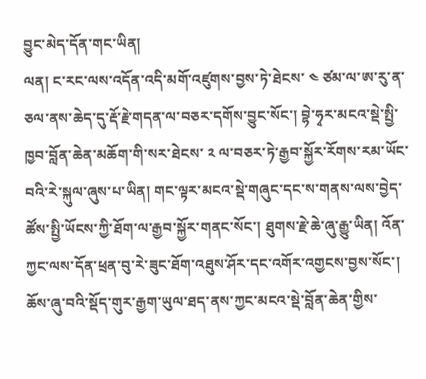བྱུང་མེད་དོན་གང་ཡིན།
ལན། ང་རང་ལས་འདོན་འདི་མགོ་འཛུགས་བྱས་ཏེ་ཐེངས་ ༤ ཙམ་ལ་ཨ་རུ་ན་ཅལ་ནས་ཆེད་དུ་རྡོ་རྗེ་གདན་ལ་བཅར་དགོས་བྱུང་སོང་། བྷེ་ཧྭར་མངའ་སྡེ་སྤྱི་ཁྱབ་བློན་ཆེན་མཆོག་གི་སར་ཐེངས་ ༢ ལ་བཅར་ཏེ་རྒྱབ་སྐྱོར་རོགས་རམ་ཡོང་བའི་རེ་སྐུལ་ཞུས་པ་ཡིན། གང་ལྟར་མངའ་སྡེ་གཞུང་དང་ས་གནས་ལས་བྱེད་ཚོས་སྤྱི་ཡོངས་ཀྱི་ཐོག་ལ་རྒྱབ་སྐྱོར་གནང་སོང་། ཐུགས་རྗེ་ཆེ་ཞུ་རྒྱུ་ཡིན། འོན་ཀྱང་ལས་དོན་ཕྲན་བུ་རེ་ཟུང་ཐོག་འཐུས་ཤོར་དང་འགོར་འགྱངས་བྱས་སོང་། ཆོས་ཞུ་བའི་སྡོད་གུར་རྒྱག་ཡུལ་ཐད་ནས་ཀྱང་མངའ་སྡེ་བློན་ཆེན་གྱིས་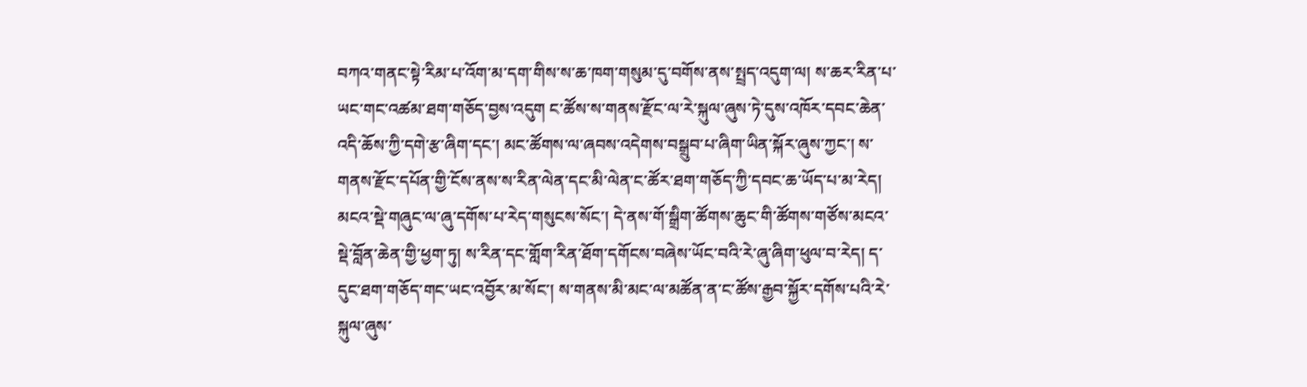བཀའ་གནང་སྟེ་རིམ་པ་འོག་མ་དག་གིས་ས་ཆ་ཁག་གསུམ་དུ་བགོས་ནས་སྤྲད་འདུག་ལ། ས་ཆར་རིན་པ་ཡང་གང་འཚམ་ཐག་གཅོད་བྱས་འདུག ང་ཚོས་ས་གནས་རྫོང་ལ་རེ་སྐུལ་ཞུས་ཏེ་དུས་འཁོར་དབང་ཆེན་འདི་ཆོས་ཀྱི་དགེ་རྩ་ཞིག་དང་། མང་ཚོགས་ལ་ཞབས་འདེགས་བསྒྲུབ་པ་ཞིག་ཡིན་སྐོར་ཞུས་ཀྱང་། ས་གནས་རྫོང་དཔོན་གྱི་ངོས་ནས་ས་རིན་ལེན་དང་མི་ལེན་ང་ཚོར་ཐག་གཅོད་ཀྱི་དབང་ཆ་ཡོད་པ་མ་རེད། མངའ་སྡེ་གཞུང་ལ་ཞུ་དགོས་པ་རེད་གསུངས་སོང་། དེ་ནས་གོ་སྒྲིག་ཚོགས་ཆུང་གི་ཚོགས་གཙོས་མངའ་སྡེ་བློན་ཆེན་གྱི་ཕྱག་ཏུ། ས་རིན་དང་གློག་རིན་ཐོག་དགོངས་བཞེས་ཡོང་བའི་རེ་ཞུ་ཞིག་ཕུལ་བ་རེད། ད་དུང་ཐག་གཅོད་གང་ཡང་འབྱོར་མ་སོང་། ས་གནས་མི་མང་ལ་མཚོན་ན་ང་ཚོས་རྒྱབ་སྐྱོར་དགོས་པའི་རེ་སྐུལ་ཞུས་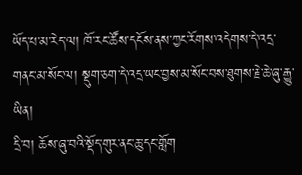ཡོད་པ་མ་རེད་ལ། ཁོ་རང་ཚོས་དངོས་ནས་ཀྱང་རོགས་འདེགས་དེ་འདྲ་གནང་མ་སོང་ལ། སྡུག་ཅག་དེ་འདྲ་ཡང་བྱས་མ་སོང་བས་ཐུགས་རྗེ་ཆེ་ཞུ་རྒྱུ་ཡིན།
དྲི་བ། ཆོས་ཞུ་བའི་སྡོད་གུར་ནང་ཆུ་དང་གློག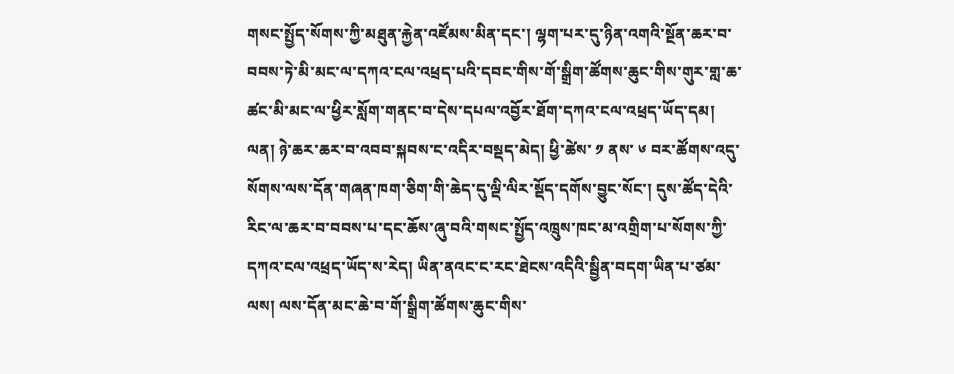གསང་སྤྱོད་སོགས་ཀྱི་མཐུན་རྐྱེན་འཛོམས་མིན་དང་། ལྷག་པར་དུ་ཉིན་འགའི་སྔོན་ཆར་བ་བབས་ཏེ་མི་མང་ལ་དཀའ་ངལ་འཕྲད་པའི་དབང་གིས་གོ་སྒྲིག་ཚོགས་ཆུང་གིས་གུར་གླ་ཆ་ཚང་མི་མང་ལ་ཕྱིར་སློག་གནང་བ་དེས་དཔལ་འབྱོར་ཐོག་དཀའ་ངལ་འཕྲད་ཡོད་དམ།
ལན། ཉེ་ཆར་ཆར་བ་འབབ་སྐབས་ང་འདིར་བསྡད་མེད། ཕྱི་ཚེས་ ༡ ནས་ ༦ བར་ཚོགས་འདུ་སོགས་ལས་དོན་གཞན་ཁག་ཅིག་གི་ཆེད་དུ་ལྡི་ལིར་སྡོད་དགོས་བྱུང་སོང་། དུས་ཚོད་དེའི་རིང་ལ་ཆར་བ་བབས་པ་དང་ཆོས་ཞུ་བའི་གསང་སྤྱོད་འཁྲུས་ཁང་མ་འགྲིག་པ་སོགས་ཀྱི་དཀའ་ངལ་འཕྲད་ཡོད་ས་རེད། ཡིན་ནའང་ང་རང་ཐེངས་འདིའི་སྦྱིན་བདག་ཡིན་པ་ཙམ་ལས། ལས་དོན་མང་ཆེ་བ་གོ་སྒྲིག་ཚོགས་ཆུང་གིས་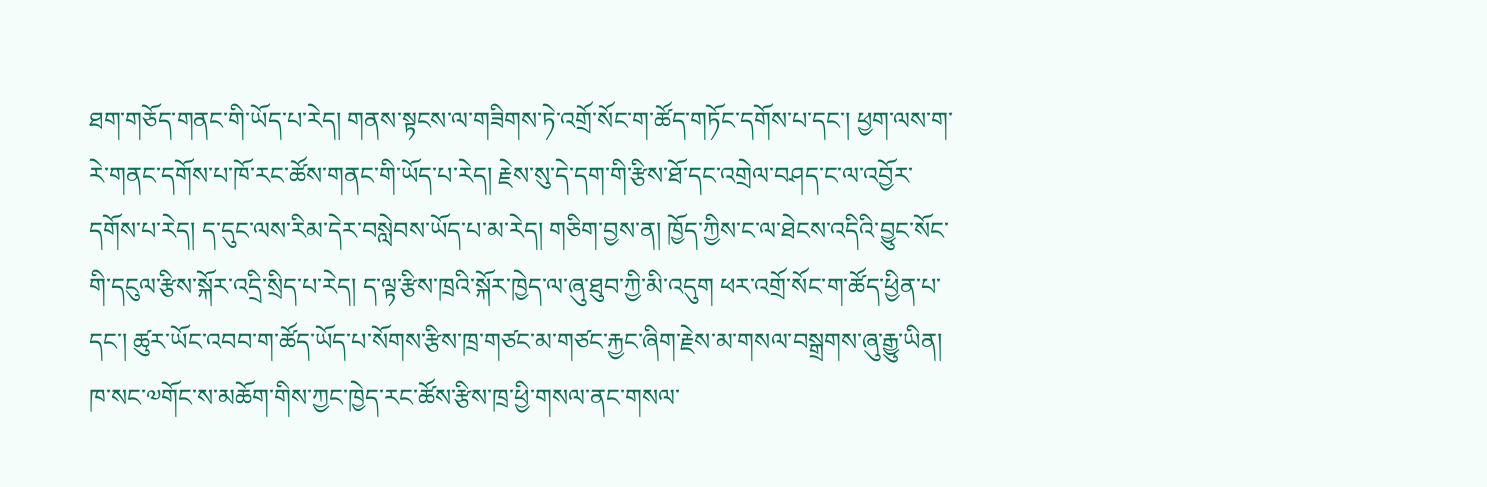ཐག་གཅོད་གནང་གི་ཡོད་པ་རེད། གནས་སྟངས་ལ་གཟིགས་ཏེ་འགྲོ་སོང་ག་ཚོད་གཏོང་དགོས་པ་དང་། ཕྱག་ལས་ག་རེ་གནང་དགོས་པ་ཁོ་རང་ཚོས་གནང་གི་ཡོད་པ་རེད། རྗེས་སུ་དེ་དག་གི་རྩིས་ཐོ་དང་འགྲེལ་བཤད་ང་ལ་འབྱོར་དགོས་པ་རེད། ད་དུང་ལས་རིམ་དེར་བསླེབས་ཡོད་པ་མ་རེད། གཅིག་བྱས་ན། ཁྱོད་ཀྱིས་ང་ལ་ཐེངས་འདིའི་བྱུང་སོང་གི་དངུལ་རྩིས་སྐོར་འདྲི་སྲིད་པ་རེད། ད་ལྟ་རྩིས་ཁྲའི་སྐོར་ཁྱེད་ལ་ཞུ་ཐུབ་ཀྱི་མི་འདུག ཕར་འགྲོ་སོང་ག་ཚོད་ཕྱིན་པ་དང་། ཚུར་ཡོང་འབབ་ག་ཚོད་ཡོད་པ་སོགས་རྩིས་ཁྲ་གཙང་མ་གཙང་རྐྱང་ཞིག་རྗེས་མ་གསལ་བསྒྲགས་ཞུ་རྒྱུ་ཡིན། ཁ་སང་༧གོང་ས་མཆོག་གིས་ཀྱང་ཁྱེད་རང་ཚོས་རྩིས་ཁྲ་ཕྱི་གསལ་ནང་གསལ་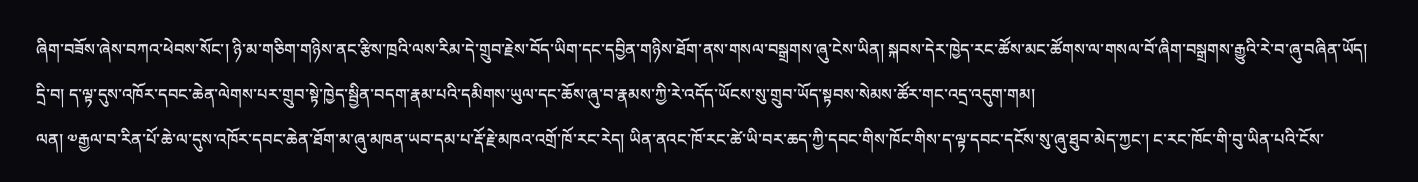ཞིག་བཟོས་ཞེས་བཀའ་ཕེབས་སོང་། ཉི་མ་གཅིག་གཉིས་ནང་རྩིས་ཁྲའི་ལས་རིམ་དེ་གྲུབ་རྗེས་བོད་ཡིག་དང་དབྱིན་གཉིས་ཐོག་ནས་གསལ་བསྒྲགས་ཞུ་ངེས་ཡིན། སྐབས་དེར་ཁྱེད་རང་ཚོས་མང་ཚོགས་ལ་གསལ་བོ་ཞིག་བསྒྲགས་རྒྱུའི་རེ་བ་ཞུ་བཞིན་ཡོད།
དྲི་བ། ད་ལྟ་དུས་འཁོར་དབང་ཆེན་ལེགས་པར་གྲུབ་སྟེ་ཁྱེད་སྦྱིན་བདག་རྣམ་པའི་དམིགས་ཡུལ་དང་ཆོས་ཞུ་བ་རྣམས་ཀྱི་རེ་འདོད་ཡོངས་སུ་གྲུབ་ཡོད་སྟབས་སེམས་ཚོར་གང་འདྲ་འདུག་གམ།
ལན། ༧རྒྱལ་བ་རིན་པོ་ཆེ་ལ་དུས་འཁོར་དབང་ཆེན་ཐོག་མ་ཞུ་མཁན་ཡབ་དམ་པ་རྡོ་རྗེ་མཁའ་འགྲོ་ཁོ་རང་རེད། ཡིན་ནའང་ཁོ་རང་ཚེ་ཡི་བར་ཆད་ཀྱི་དབང་གིས་ཁོང་གིས་ད་ལྟ་དབང་དངོས་སུ་ཞུ་ཐུབ་མེད་ཀྱང་། ང་རང་ཁོང་གི་བུ་ཡིན་པའི་ངོས་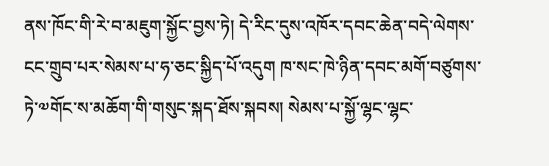ནས་ཁོང་གི་རེ་བ་མཇུག་སྐྱོང་བྱས་ཏེ། དེ་རིང་དུས་འཁོར་དབང་ཆེན་བདེ་ལེགས་ངང་གྲུབ་པར་སེམས་པ་ཧ་ཅང་སྐྱིད་པོ་འདུག ཁ་སང་ཁེ་ཉིན་དབང་མགོ་བཙུགས་ཏེ་༧གོང་ས་མཆོག་གི་གསུང་སྐད་ཐོས་སྐབས། སེམས་པ་སྐྱོ་ལྷང་ལྷང་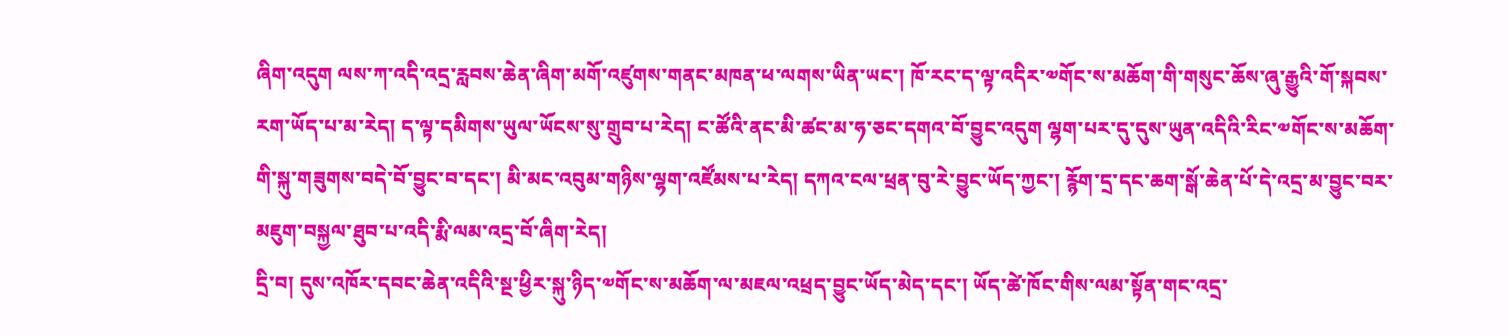ཞིག་འདུག ལས་ཀ་འདི་འདྲ་རླབས་ཆེན་ཞིག་མགོ་འཛུགས་གནང་མཁན་ཕ་ལགས་ཡིན་ཡང་། ཁོ་རང་ད་ལྟ་འདིར་༧གོང་ས་མཆོག་གི་གསུང་ཆོས་ཞུ་རྒྱུའི་གོ་སྐབས་རག་ཡོད་པ་མ་རེད། ད་ལྟ་དམིགས་ཡུལ་ཡོངས་སུ་གྲུབ་པ་རེད། ང་ཚོའི་ནང་མི་ཚང་མ་ཧ་ཅང་དགའ་བོ་བྱུང་འདུག ལྷག་པར་དུ་དུས་ཡུན་འདིའི་རིང་༧གོང་ས་མཆོག་གི་སྐུ་གཟུགས་བདེ་བོ་བྱུང་བ་དང་། མི་མང་འབུམ་གཉིས་ལྷག་འཛོམས་པ་རེད། དཀའ་ངལ་ཕྲན་བུ་རེ་བྱུང་ཡོད་ཀྱང་། རྙོག་དྲ་དང་ཆག་སྒོ་ཆེན་པོ་དེ་འདྲ་མ་བྱུང་བར་མཇུག་བསྐྱལ་ཐུབ་པ་འདི་རྨི་ལམ་འདྲ་བོ་ཞིག་རེད།
དྲི་བ། དུས་འཁོར་དབང་ཆེན་འདིའི་སྔ་ཕྱིར་སྐུ་ཉིད་༧གོང་ས་མཆོག་ལ་མཇལ་འཕྲད་བྱུང་ཡོད་མེད་དང་། ཡོད་ཚེ་ཁོང་གིས་ལམ་སྟོན་གང་འདྲ་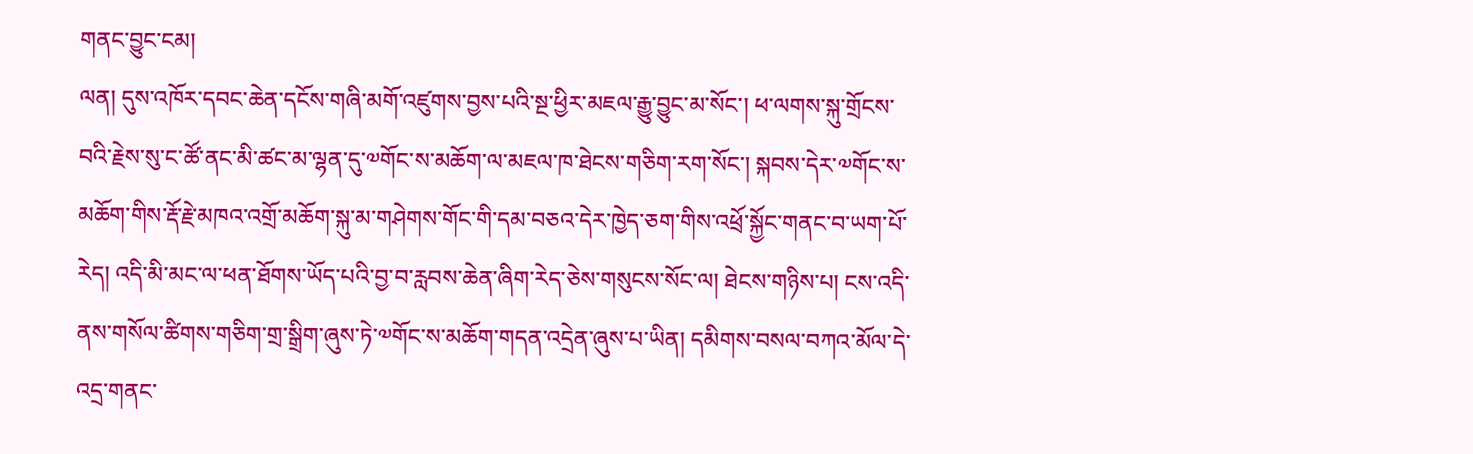གནང་བྱུང་ངམ།
ལན། དུས་འཁོར་དབང་ཆེན་དངོས་གཞི་མགོ་འཛུགས་བྱས་པའི་སྔ་ཕྱིར་མཇལ་རྒྱུ་བྱུང་མ་སོང་། ཕ་ལགས་སྐུ་གྲོངས་བའི་རྗེས་སུ་ང་ཚོ་ནང་མི་ཚང་མ་ལྷན་དུ་༧གོང་ས་མཆོག་ལ་མཇལ་ཁ་ཐེངས་གཅིག་རག་སོང་། སྐབས་དེར་༧གོང་ས་མཆོག་གིས་རྡོ་རྗེ་མཁའ་འགྲོ་མཆོག་སྐུ་མ་གཤེགས་གོང་གི་དམ་བཅའ་དེར་ཁྱེད་ཅག་གིས་འཕྲོ་སྐྱོང་གནང་བ་ཡག་པོ་རེད། འདི་མི་མང་ལ་ཕན་ཐོགས་ཡོད་པའི་བྱ་བ་རླབས་ཆེན་ཞིག་རེད་ཅེས་གསུངས་སོང་ལ། ཐེངས་གཉིས་པ། ངས་འདི་ནས་གསོལ་ཚིགས་གཅིག་གྲ་སྒྲིག་ཞུས་ཏེ་༧གོང་ས་མཆོག་གདན་འདྲེན་ཞུས་པ་ཡིན། དམིགས་བསལ་བཀའ་མོལ་དེ་འདྲ་གནང་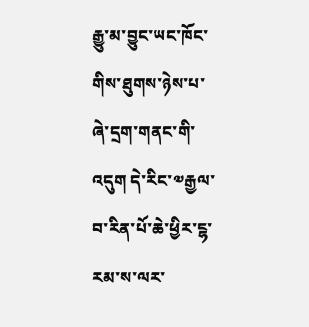རྒྱུ་མ་བྱུང་ཡང་ཁོང་གིས་ཐུགས་ཉེས་པ་ཞེ་དྲག་གནང་གི་འདུག དེ་རིང་༧རྒྱལ་བ་རིན་པོ་ཆེ་ཕྱིར་ངྷ་རམ་ས་ལར་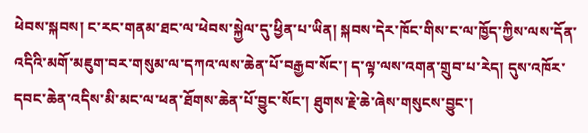ཕེབས་སྐབས། ང་རང་གནམ་ཐང་ལ་ཕེབས་སྐྱེལ་དུ་ཕྱིན་པ་ཡིན། སྐབས་དེར་ཁོང་གིས་ང་ལ་ཁྱོད་ཀྱིས་ལས་དོན་འདིའི་མགོ་མཇུག་བར་གསུམ་ལ་དཀའ་ལས་ཆེན་པོ་བརྒྱབ་སོང་། ད་ལྟ་ལས་འགན་གྲུབ་པ་རེད། དུས་འཁོར་དབང་ཆེན་འདིས་མི་མང་ལ་ཕན་ཐོགས་ཆེན་པོ་བྱུང་སོང་། ཐུགས་རྗེ་ཆེ་ཞེས་གསུངས་བྱུང་།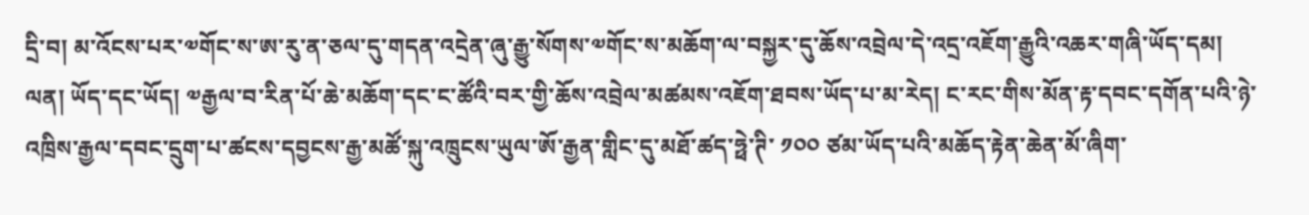དྲི་བ། མ་འོངས་པར་༧གོང་ས་ཨ་རུ་ན་ཅལ་དུ་གདན་འདྲེན་ཞུ་རྒྱུ་སོགས་༧གོང་ས་མཆོག་ལ་བསྐྱར་དུ་ཆོས་འབྲེལ་དེ་འདྲ་འཇོག་རྒྱུའི་འཆར་གཞི་ཡོད་དམ།
ལན། ཡོད་དང་ཡོད། ༧རྒྱལ་བ་རིན་པོ་ཆེ་མཆོག་དང་ང་ཚོའི་བར་གྱི་ཆོས་འབྲེལ་མཚམས་འཇོག་ཐབས་ཡོད་པ་མ་རེད། ང་རང་གིས་མོན་རྟ་དབང་དགོན་པའི་ཉེ་འཁྲིས་རྒྱལ་དབང་དྲུག་པ་ཚངས་དབྱངས་རྒྱ་མཚོ་སྐུ་འཁྲུངས་ཡུལ་ཨོ་རྒྱན་གླིང་དུ་མཐོ་ཚད་ཧྥེ་ཊི་ ༡༠༠ ཙམ་ཡོད་པའི་མཆོད་རྟེན་ཆེན་མོ་ཞིག་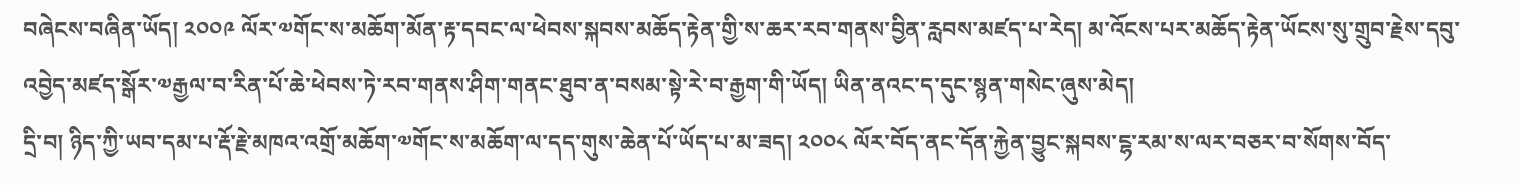བཞེངས་བཞིན་ཡོད། ༢༠༠༩ ལོར་༧གོང་ས་མཆོག་མོན་རྟ་དབང་ལ་ཕེབས་སྐབས་མཆོད་རྟེན་གྱི་ས་ཆར་རབ་གནས་བྱིན་རླབས་མཛད་པ་རེད། མ་འོངས་པར་མཆོད་རྟེན་ཡོངས་སུ་གྲུབ་རྗེས་དབུ་འབྱེད་མཛད་སྒོར་༧རྒྱལ་བ་རིན་པོ་ཆེ་ཕེབས་ཏེ་རབ་གནས་ཤིག་གནང་ཐུབ་ན་བསམ་སྟེ་རེ་བ་རྒྱག་གི་ཡོད། ཡིན་ནའང་ད་དུང་སྙན་གསེང་ཞུས་མེད།
དྲི་བ། ཉིད་ཀྱི་ཡབ་དམ་པ་རྡོ་རྗེ་མཁའ་འགྲོ་མཆོག་༧གོང་ས་མཆོག་ལ་དད་གུས་ཆེན་པོ་ཡོད་པ་མ་ཟད། ༢༠༠༨ ལོར་བོད་ནང་དོན་རྐྱེན་བྱུང་སྐབས་ངྷ་རམ་ས་ལར་བཅར་བ་སོགས་བོད་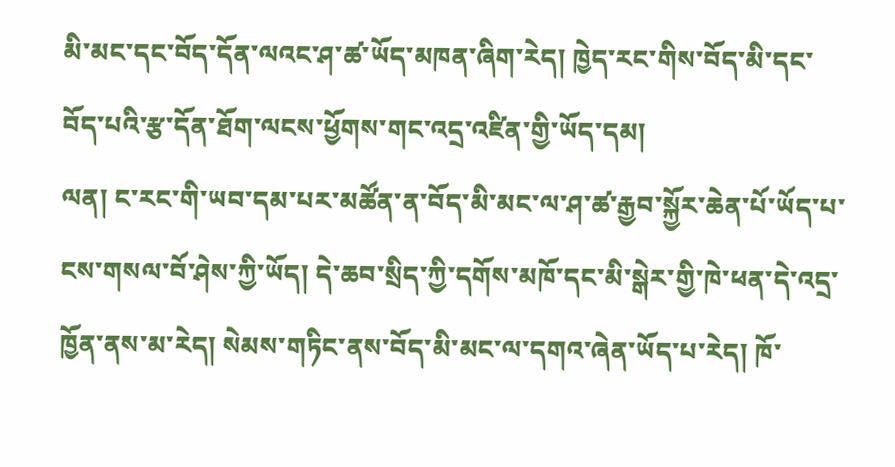མི་མང་དང་བོད་དོན་ལའང་ཤ་ཚ་ཡོད་མཁན་ཞིག་རེད། ཁྱེད་རང་གིས་བོད་མི་དང་བོད་པའི་རྩ་དོན་ཐོག་ལངས་ཕྱོགས་གང་འདྲ་འཛིན་གྱི་ཡོད་དམ།
ལན། ང་རང་གི་ཡབ་དམ་པར་མཚོན་ན་བོད་མི་མང་ལ་ཤ་ཚ་རྒྱབ་སྐྱོར་ཆེན་པོ་ཡོད་པ་ངས་གསལ་བོ་ཤེས་ཀྱི་ཡོད། དེ་ཆབ་སྲིད་ཀྱི་དགོས་མཁོ་དང་མི་སྒེར་གྱི་ཁེ་ཕན་དེ་འདྲ་ཁྱོན་ནས་མ་རེད། སེམས་གཏིང་ནས་བོད་མི་མང་ལ་དགའ་ཞེན་ཡོད་པ་རེད། ཁོ་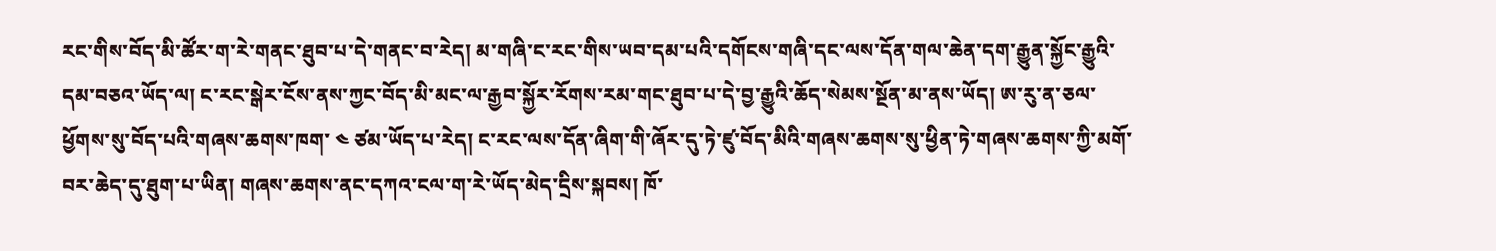རང་གིས་བོད་མི་ཚོར་ག་རེ་གནང་ཐུབ་པ་དེ་གནང་བ་རེད། མ་གཞི་ང་རང་གིས་ཡབ་དམ་པའི་དགོངས་གཞི་དང་ལས་དོན་གལ་ཆེན་དག་རྒྱུན་སྐྱོང་རྒྱུའི་དམ་བཅའ་ཡོད་ལ། ང་རང་སྒེར་ངོས་ནས་ཀྱང་བོད་མི་མང་ལ་རྒྱབ་སྐྱོར་རོགས་རམ་གང་ཐུབ་པ་དེ་བྱ་རྒྱུའི་ཆོད་སེམས་སྔོན་མ་ནས་ཡོད། ཨ་རུ་ན་ཅལ་ཕྱོགས་སུ་བོད་པའི་གཞས་ཆགས་ཁག་ ༤ ཙམ་ཡོད་པ་རེད། ང་རང་ལས་དོན་ཞིག་གི་ཞོར་དུ་ཏེ་ཛུ་བོད་མིའི་གཞས་ཆགས་སུ་ཕྱིན་ཏེ་གཞས་ཆགས་ཀྱི་མགོ་བར་ཆེད་དུ་ཐུག་པ་ཡིན། གཞས་ཆགས་ནང་དཀའ་ངལ་ག་རེ་ཡོད་མེད་དྲིས་སྐབས། ཁོ་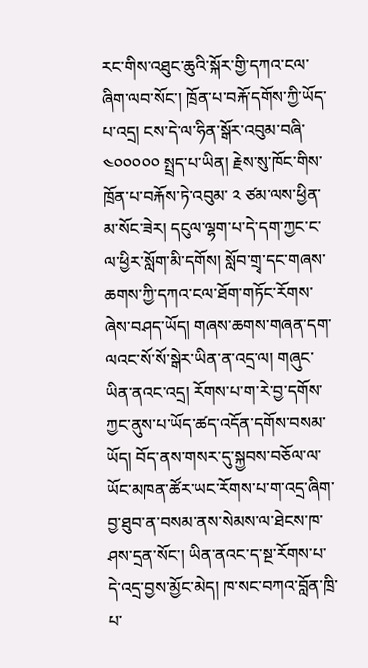རང་གིས་འཐུང་ཆུའི་སྐོར་གྱི་དཀའ་ངལ་ཞིག་ལབ་སོང་། ཁྲོན་པ་བརྐོ་དགོས་ཀྱི་ཡོད་པ་འདྲ། ངས་དེ་ལ་ཧིན་སྒོར་འབུམ་བཞི་ ༤༠༠༠༠༠ སྤྲད་པ་ཡིན། རྗེས་སུ་ཁོང་གིས་ཁྲོན་པ་བརྐོས་ཏེ་འབུམ་ ༢ ཙམ་ལས་ཕྱིན་མ་སོང་ཟེར། དངུལ་ལྷག་པ་དེ་དག་ཀྱང་ང་ལ་ཕྱིར་སློག་མི་དགོས། སློབ་གྲྭ་དང་གཞས་ཆགས་ཀྱི་དཀའ་ངལ་ཐོག་གཏོང་རོགས་ཞེས་བཤད་ཡོད། གཞས་ཆགས་གཞན་དག་ལའང་སོ་སོ་སྒེར་ཡིན་ན་འདྲ་ལ། གཞུང་ཡིན་ནའང་འདྲ། རོགས་པ་ག་རེ་བྱ་དགོས་ཀྱང་ནུས་པ་ཡོད་ཚད་འདོན་དགོས་བསམ་ཡོད། བོད་ནས་གསར་དུ་སྐྱབས་བཅོལ་ལ་ཡོང་མཁན་ཚོར་ཡང་རོགས་པ་ག་འདྲ་ཞིག་བྱ་ཐུབ་ན་བསམ་ནས་སེམས་ལ་ཐེངས་ཁ་ཤས་དྲན་སོང་། ཡིན་ནའང་ད་སྔ་རོགས་པ་དེ་འདྲ་བྱས་མྱོང་མེད། ཁ་སང་བཀའ་བློན་ཁྲི་པ་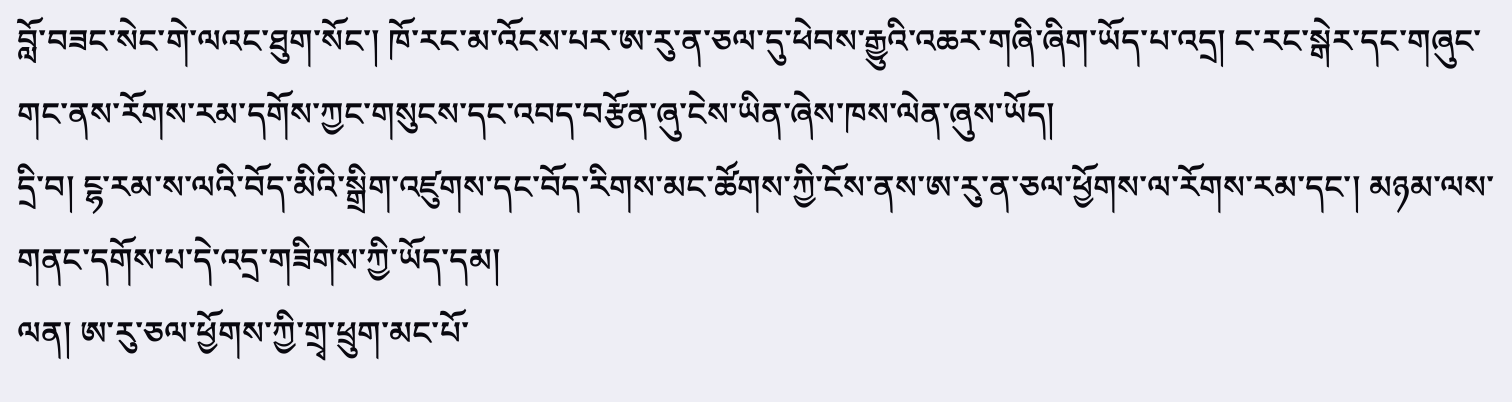བློ་བཟང་སེང་གེ་ལའང་ཐུག་སོང་། ཁོ་རང་མ་འོངས་པར་ཨ་རུ་ན་ཅལ་དུ་ཕེབས་རྒྱུའི་འཆར་གཞི་ཞིག་ཡོད་པ་འདྲ། ང་རང་སྒེར་དང་གཞུང་གང་ནས་རོགས་རམ་དགོས་ཀྱང་གསུངས་དང་འབད་བརྩོན་ཞུ་ངེས་ཡིན་ཞེས་ཁས་ལེན་ཞུས་ཡོད།
དྲི་བ། ངྷ་རམ་ས་ལའི་བོད་མིའི་སྒྲིག་འཛུགས་དང་བོད་རིགས་མང་ཚོགས་ཀྱི་ངོས་ནས་ཨ་རུ་ན་ཅལ་ཕྱོགས་ལ་རོགས་རམ་དང་། མཉམ་ལས་གནང་དགོས་པ་དེ་འདྲ་གཟིགས་ཀྱི་ཡོད་དམ།
ལན། ཨ་རུ་ཅལ་ཕྱོགས་ཀྱི་གྲྭ་ཕྲུག་མང་པོ་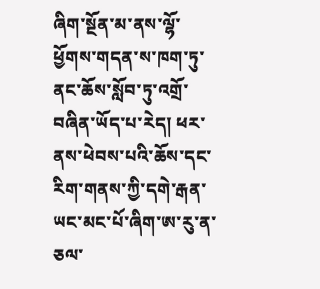ཞིག་སྔོན་མ་ནས་ལྷོ་ཕྱོགས་གདན་ས་ཁག་ཏུ་ནང་ཆོས་སློབ་ཏུ་འགྲོ་བཞིན་ཡོད་པ་རེད། ཕར་ནས་ཕེབས་པའི་ཆོས་དང་རིག་གནས་ཀྱི་དགེ་རྒན་ཡང་མང་པོ་ཞིག་ཨ་རུ་ན་ཅལ་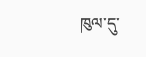ཁུལ་དུ་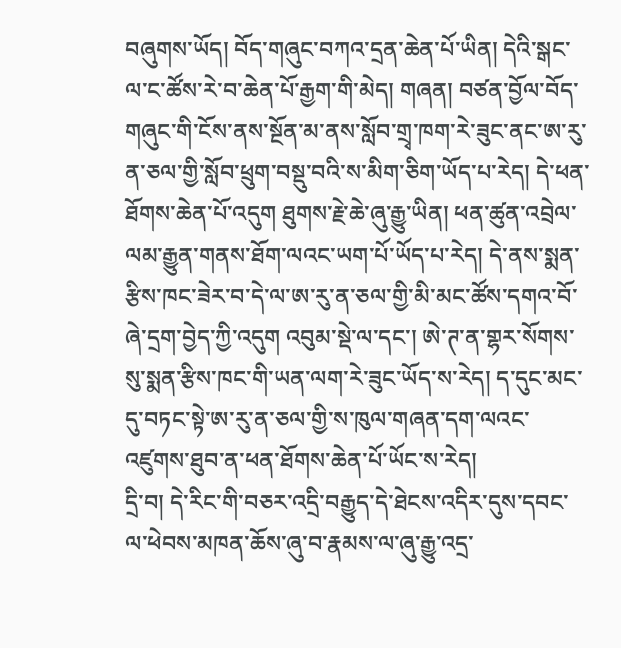བཞུགས་ཡོད། བོད་གཞུང་བཀའ་དྲན་ཆེན་པོ་ཡིན། དེའི་སྒང་ལ་ང་ཚོས་རེ་བ་ཆེན་པོ་རྒྱག་གི་མེད། གཞན། བཙན་བྱོལ་བོད་གཞུང་གི་ངོས་ནས་སྔོན་མ་ནས་སློབ་གྲྭ་ཁག་རེ་ཟུང་ནང་ཨ་རུ་ན་ཅལ་གྱི་སློབ་ཕྲུག་བསྡུ་བའི་ས་མིག་ཅིག་ཡོད་པ་རེད། དེ་ཕན་ཐོགས་ཆེན་པོ་འདུག ཐུགས་རྗེ་ཆེ་ཞུ་རྒྱུ་ཡིན། ཕན་ཚུན་འབྲེལ་ལམ་རྒྱུན་གནས་ཐོག་ལའང་ཡག་པོ་ཡོད་པ་རེད། དེ་ནས་སྨན་རྩིས་ཁང་ཟེར་བ་དེ་ལ་ཨ་རུ་ན་ཅལ་གྱི་མི་མང་ཚོས་དགའ་བོ་ཞེ་དྲག་བྱེད་ཀྱི་འདུག འབུམ་སྡེ་ལ་དང་། ཨེ་ཊ་ན་གྷར་སོགས་སུ་སྨན་རྩིས་ཁང་གི་ཡན་ལག་རེ་ཟུང་ཡོད་ས་རེད། ད་དུང་མང་དུ་བཏང་སྟེ་ཨ་རུ་ན་ཅལ་གྱི་ས་ཁུལ་གཞན་དག་ལའང་འཛུགས་ཐུབ་ན་ཕན་ཐོགས་ཆེན་པོ་ཡོང་ས་རེད།
དྲི་བ། དེ་རིང་གི་བཅར་འདྲི་བརྒྱུད་དེ་ཐེངས་འདིར་དུས་དབང་ལ་ཕེབས་མཁན་ཆོས་ཞུ་བ་རྣམས་ལ་ཞུ་རྒྱུ་འདྲ་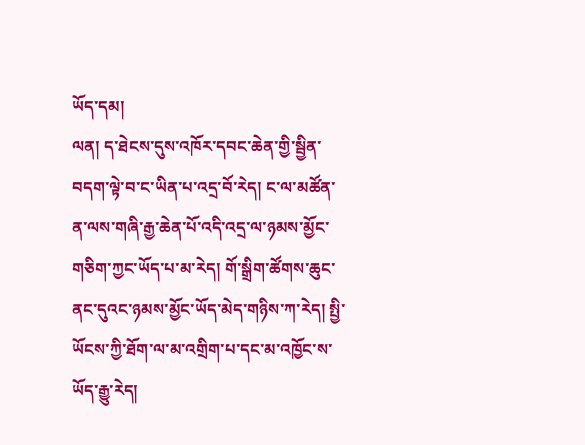ཡོད་དམ།
ལན། ད་ཐེངས་དུས་འཁོར་དབང་ཆེན་གྱི་སྦྱིན་བདག་ལྟེ་བ་ང་ཡིན་པ་འདྲ་བོ་རེད། ང་ལ་མཚོན་ན་ལས་གཞི་རྒྱ་ཆེན་པོ་འདི་འདྲ་ལ་ཉམས་མྱོང་གཅིག་ཀྱང་ཡོད་པ་མ་རེད། གོ་སྒྲིག་ཚོགས་ཆུང་ནང་དུའང་ཉམས་མྱོང་ཡོད་མེད་གཉིས་ཀ་རེད། སྤྱི་ཡོངས་ཀྱི་ཐོག་ལ་མ་འགྲིག་པ་དང་མ་འཁྱོང་ས་ཡོད་རྒྱུ་རེད།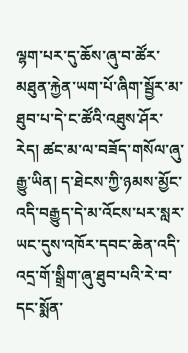ལྷག་པར་དུ་ཆོས་ཞུ་བ་ཚོར་མཐུན་རྐྱེན་ཡག་པོ་ཞིག་སྦྱོར་མ་ཐུབ་པ་དེ་ང་ཚོའི་འཐུས་ཤོར་རེད། ཚང་མ་ལ་བཟོད་གསོལ་ཞུ་རྒྱུ་ཡིན། ད་ཐེངས་ཀྱི་ཉམས་མྱོང་འདི་བརྒྱུད་དེ་མ་འོངས་པར་སླར་ཡང་དུས་འཁོར་དབང་ཆེན་འདི་འདྲ་གོ་སྒྲིག་ཞུ་ཐུབ་པའི་རེ་བ་དང་སྨོན་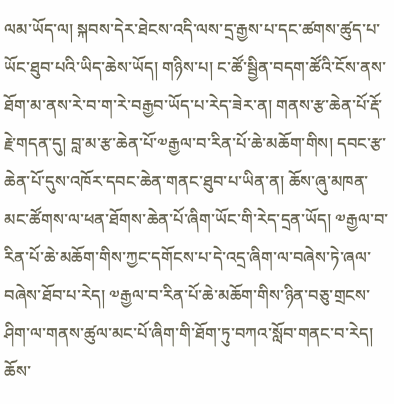ལམ་ཡོད་ལ། སྐབས་དེར་ཐེངས་འདི་ལས་དྲ་རྒྱས་པ་དང་ཚགས་ཚུད་པ་ཡོང་ཐུབ་པའི་ཡིད་ཆེས་ཡོད། གཉིས་པ། ང་ཚོ་སྦྱིན་བདག་ཚོའི་ངོས་ནས་ཐོག་མ་ནས་རེ་བ་ག་རེ་བརྒྱབ་ཡོད་པ་རེད་ཟེར་ན། གནས་རྩ་ཆེན་པོ་རྡོ་རྗེ་གདན་དུ། བླ་མ་རྩ་ཆེན་པོ་༧རྒྱལ་བ་རིན་པོ་ཆེ་མཆོག་གིས། དབང་རྩ་ཆེན་པོ་དུས་འཁོར་དབང་ཆེན་གནང་ཐུབ་པ་ཡིན་ན། ཆོས་ཞུ་མཁན་མང་ཚོགས་ལ་ཕན་ཐོགས་ཆེན་པོ་ཞིག་ཡོང་གི་རེད་དྲན་ཡོད། ༧རྒྱལ་བ་རིན་པོ་ཆེ་མཆོག་གིས་ཀྱང་དགོངས་པ་དེ་འདྲ་ཞིག་ལ་བཞེས་ཏེ་ཞལ་བཞེས་ཐོབ་པ་རེད། ༧རྒྱལ་བ་རིན་པོ་ཆེ་མཆོག་གིས་ཉིན་བཅུ་གྲངས་ཤིག་ལ་གནས་ཚུལ་མང་པོ་ཞིག་གི་ཐོག་ཏུ་བཀའ་སློབ་གནང་བ་རེད། ཆོས་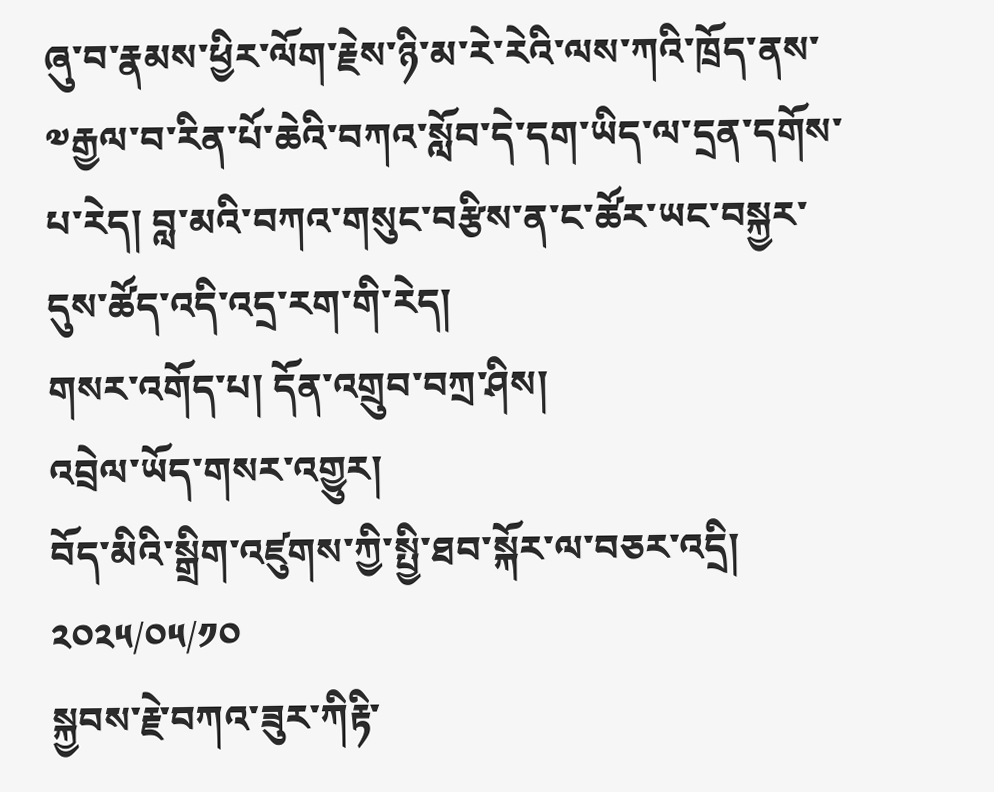ཞུ་བ་རྣམས་ཕྱིར་ལོག་རྗེས་ཉི་མ་རེ་རེའི་ལས་ཀའི་ཁྲོད་ནས་༧རྒྱལ་བ་རིན་པོ་ཆེའི་བཀའ་སློབ་དེ་དག་ཡིད་ལ་དྲན་དགོས་པ་རེད། བླ་མའི་བཀའ་གསུང་བརྩིས་ན་ང་ཚོར་ཡང་བསྐྱར་དུས་ཚོད་འདི་འདྲ་རག་གི་རེད།
གསར་འགོད་པ། དོན་འགྲུབ་བཀྲ་ཤིས།
འབྲེལ་ཡོད་གསར་འགྱུར།
བོད་མིའི་སྒྲིག་འཛུགས་ཀྱི་སྤྱི་ཐབ་སྐོར་ལ་བཅར་འདྲི།
༢༠༢༥/༠༥/༡༠
སྐྱབས་རྗེ་བཀའ་ཟུར་ཀིརྟི་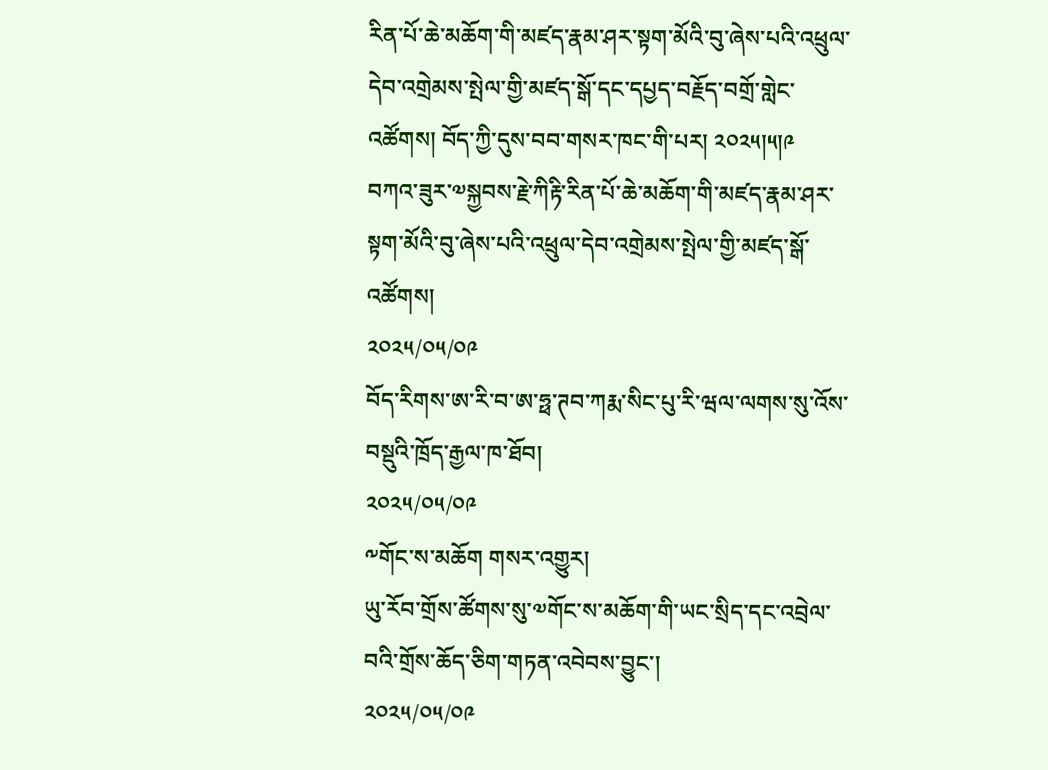རིན་པོ་ཆེ་མཆོག་གི་མཛད་རྣམ་ཤར་སྟག་མོའི་བུ་ཞེས་པའི་འཕྲུལ་དེབ་འགྲེམས་སྤེལ་གྱི་མཛད་སྒོ་དང་དཔྱད་བརྗོད་བགྲོ་གླེང་འཚོགས། བོད་ཀྱི་དུས་བབ་གསར་ཁང་གི་པར། ༢༠༢༥།༥།༩
བཀའ་ཟུར་༧སྐྱབས་རྗེ་ཀིརྟི་རིན་པོ་ཆེ་མཆོག་གི་མཛད་རྣམ་ཤར་སྟག་མོའི་བུ་ཞེས་པའི་འཕྲུལ་དེབ་འགྲེམས་སྤེལ་གྱི་མཛད་སྒོ་འཚོགས།
༢༠༢༥/༠༥/༠༩
བོད་རིགས་ཨ་རི་བ་ཨ་ཧྥ་ཊབ་ཀརྨ་སིང་པུ་རི་ཝལ་ལགས་སུ་འོས་བསྡུའི་ཁྲོད་རྒྱལ་ཁ་ཐོབ།
༢༠༢༥/༠༥/༠༩
༸གོང་ས་མཆོག གསར་འགྱུར།
ཡུ་རོབ་གྲོས་ཚོགས་སུ་༧གོང་ས་མཆོག་གི་ཡང་སྲིད་དང་འབྲེལ་བའི་གྲོས་ཆོད་ཅིག་གཏན་འབེབས་བྱུང་།
༢༠༢༥/༠༥/༠༩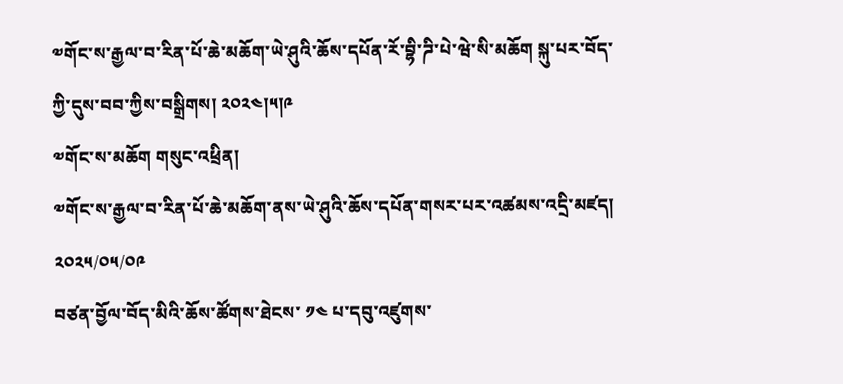༧གོང་ས་རྒྱལ་བ་རིན་པོ་ཆེ་མཆོག་ཡེ་ཤུའི་ཆོས་དཔོན་རོ་བྷི་ཌི་པེ་ཝེ་སི་མཆོག སྐུ་པར་བོད་ཀྱི་དུས་བབ་ཀྱིས་བསྒྲིགས། ༢༠༢༤།༥།༩
༧གོང་ས་མཆོག གསུང་འཕྲིན།
༧གོང་ས་རྒྱལ་བ་རིན་པོ་ཆེ་མཆོག་ནས་ཡེ་ཤུའི་ཆོས་དཔོན་གསར་པར་འཚམས་འདྲི་མཛད།
༢༠༢༥/༠༥/༠༩
བཙན་བྱོལ་བོད་མིའི་ཆོས་ཚོགས་ཐེངས་ ༡༤ པ་དབུ་འཛུགས་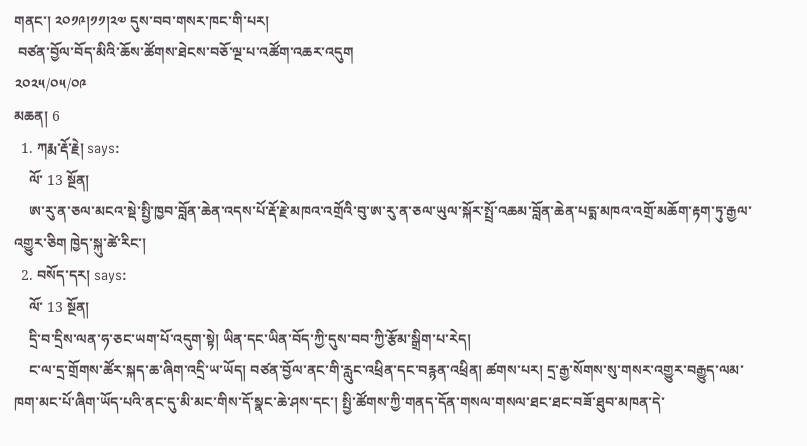གནང་། ༢༠༡༩།༡༡།༢༧ དུས་བབ་གསར་ཁང་གི་པར།
 བཙན་བྱོལ་བོད་མིའི་ཆོས་ཚོགས་ཐེངས་བཅོ་ལྔ་པ་འཚོག་འཆར་འདུག
༢༠༢༥/༠༥/༠༩
མཆན། 6
  1. ཀརྨ་རྡོ་རྗེ། says:
    ལོ་ 13 སྔོན།
    ཨ་རུ་ན་ཅལ་མངའ་སྡེ་སྤྱི་ཁྱབ་བློན་ཆེན་འདས་པོ་རྡོ་རྗེ་མཁའ་འགྲོའི་བུ་ཨ་རུ་ན་ཅལ་ཡུལ་སྐོར་སྤྲོ་འཆམ་བློན་ཆེན་པདྨ་མཁའ་འགྲོ་མཆོག་རྟག་ཏུ་རྒྱལ་འགྱུར་ཅིག ཁྱེད་སྐུ་ཚེ་རིང་།
  2. བསོད་དར། says:
    ལོ་ 13 སྔོན།
    དྲི་བ་དྲིས་ལན་ཧ་ཅང་ཡག་པོ་འདུག་སྟེ། ཡིན་དང་ཡིན་བོད་ཀྱི་དུས་བབ་ཀྱི་རྩོམ་སྒྲིག་པ་རེད།
    ང་ལ་དྲ་གྲོགས་ཚོར་སྐད་ཆ་ཞིག་འདྲི་ཡ་ཡོད། བཙན་བྱོལ་ནང་གི་རླུང་འཕྲིན་དང་བརྙན་འཕྲིན། ཚགས་པར། དྲ་རྒྱ་སོགས་སུ་གསར་འགྱུར་བརྒྱུད་ལམ་ཁག་མང་པོ་ཞིག་ཡོད་པའི་ནང་དུ་མི་མང་གིས་དོ་སྣང་ཆེ་ཤས་དང་། སྤྱི་ཚོགས་ཀྱི་གནད་དོན་གསལ་གསལ་ཐང་ཐང་བཟོ་ཐུབ་མཁན་དེ་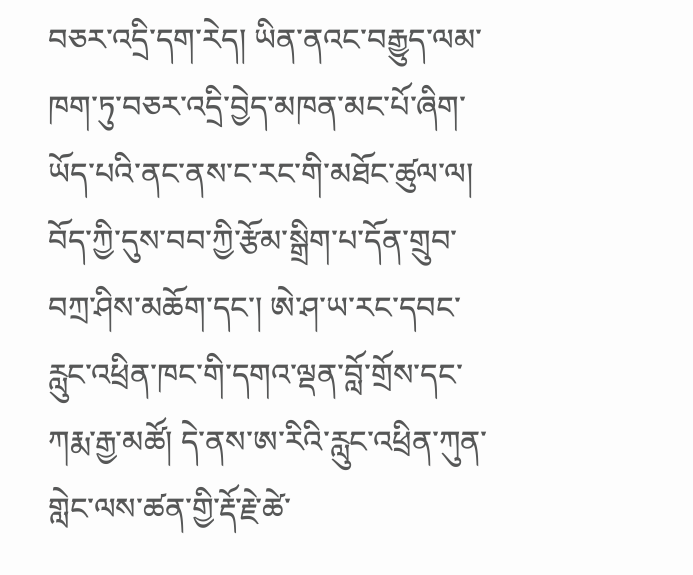བཅར་འདྲི་དག་རེད། ཡིན་ནའང་བརྒྱུད་ལམ་ཁག་ཏུ་བཅར་འདྲི་བྱེད་མཁན་མང་པོ་ཞིག་ཡོད་པའི་ནང་ནས་ང་རང་གི་མཐོང་ཚུལ་ལ། བོད་ཀྱི་དུས་བབ་ཀྱི་རྩོམ་སྒྲིག་པ་དོན་གྲུབ་བཀྲ་ཤིས་མཆོག་དང་། ཨེ་ཤ་ཡ་རང་དབང་རླུང་འཕྲིན་ཁང་གི་དགའ་ལྡན་བློ་གྲོས་དང་ཀརྨ་རྒྱ་མཚོ། དེ་ནས་ཨ་རིའི་རླུང་འཕྲིན་ཀུན་གླེང་ལས་ཚན་གྱི་རྡོ་རྗེ་ཚེ་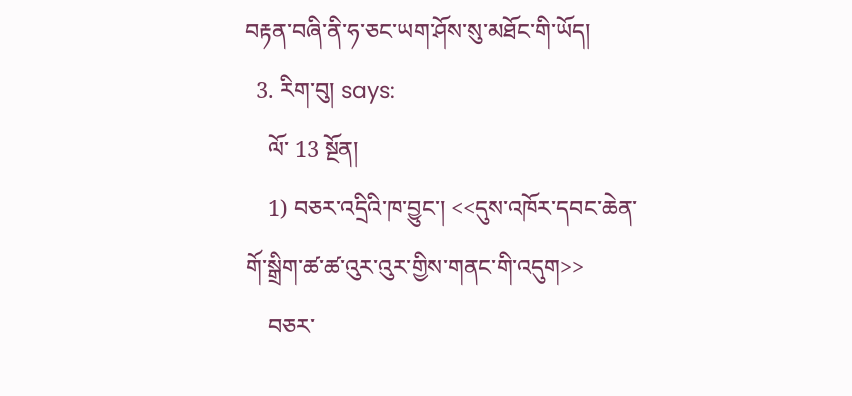བརྟན་བཞི་ནི་ཧ་ཅང་ཡག་ཤོས་སུ་མཐོང་གི་ཡོད།
  3. རིག་བུ། says:
    ལོ་ 13 སྔོན།
    1) བཅར་འདྲིའི་ཁ་བྱུང་། <<དུས་འཁོར་དབང་ཆེན་གོ་སྒྲིག་ཚ་ཚ་འུར་འུར་གྱིས་གནང་གི་འདུག>>
    བཅར་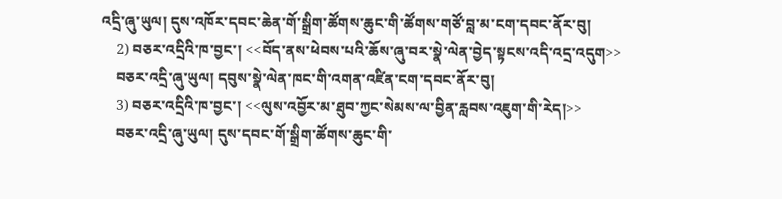འདྲི་ཞུ་ཡུལ། དུས་འཁོར་དབང་ཆེན་གོ་སྒྲིག་ཚོགས་ཆུང་གི་ཚོགས་གཙོ་བླ་མ་ངག་དབང་ནོར་བུ།
    2) བཅར་འདྲིའི་ཁ་བྱང་། <<བོད་ནས་ཕེབས་པའི་ཆོས་ཞུ་བར་སྣེ་ལེན་བྱེད་སྟངས་འདི་འདྲ་འདུག>>
    བཅར་འདྲི་ཞུ་ཡུལ། དབུས་སྣེ་ལེན་ཁང་གི་འགན་འཛིན་ངག་དབང་ནོར་བུ།
    3) བཅར་འདྲིའི་ཁ་བྱང་། <<ལུས་འབྱོར་མ་ཐུབ་ཀྱང་སེམས་ལ་བྱིན་རླབས་འཇུག་གི་རེད།>>
    བཅར་འདྲི་ཞུ་ཡུལ། དུས་དབང་གོ་སྒྲིག་ཚོགས་ཆུང་གི་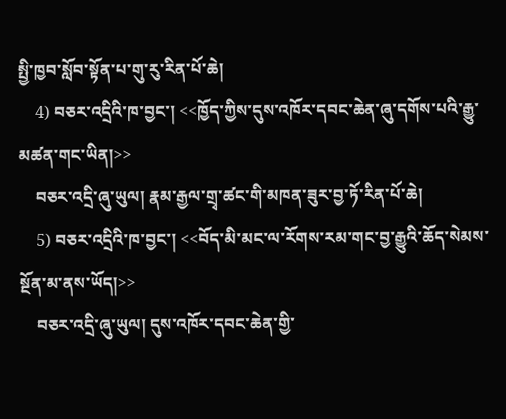སྤྱི་ཁྱབ་སློབ་སྟོན་པ་གུ་རུ་རིན་པོ་ཆེ།
    4) བཅར་འདྲིའི་ཁ་བྱང་། <<ཁྱོད་ཀྱིས་དུས་འཁོར་དབང་ཆེན་ཞུ་དགོས་པའི་རྒྱུ་མཚན་གང་ཡིན།>>
    བཅར་འདྲི་ཞུ་ཡུལ། རྣམ་རྒྱལ་གྲྭ་ཚང་གི་མཁན་ཟུར་བྱ་ཏོ་རིན་པོ་ཆེ།
    5) བཅར་འདྲིའི་ཁ་བྱང་། <<བོད་མི་མང་ལ་རོགས་རམ་གང་བྱ་རྒྱུའི་ཆོད་སེམས་སྔོན་མ་ནས་ཡོད།>>
    བཅར་འདྲི་ཞུ་ཡུལ། དུས་འཁོར་དབང་ཆེན་གྱི་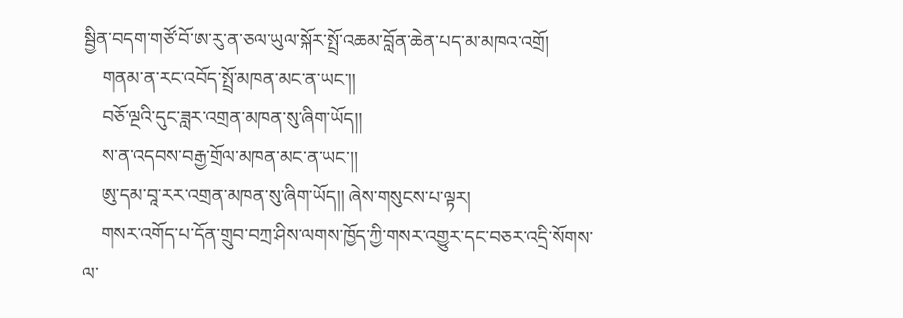སྦྱིན་བདག་གཙོ་བོ་ཨ་རུ་ན་ཅལ་ཡུལ་སྐོར་སྤྲོ་འཆམ་བློན་ཆེན་པད་མ་མཁའ་འགྲོ།
    གནམ་ན་རང་འབོད་སྤྲོ་མཁན་མང་ན་ཡང་།།
    བཅོ་ལྔའི་དུང་ཟླར་འགྲན་མཁན་སུ་ཞིག་ཡོད།།
    ས་ན་འདབས་བརྒྱ་གྲོལ་མཁན་མང་ན་ཡང་།།
    ཨུ་དམ་བཱ་རར་འགྲན་མཁན་སུ་ཞིག་ཡོད།། ཞེས་གསུངས་པ་ལྟར།
    གསར་འགོད་པ་དོན་གྲུབ་བཀྲ་ཤིས་ལགས་ཁྱོད་ཀྱི་གསར་འགྱུར་དང་བཅར་འདྲི་སོགས་ལ་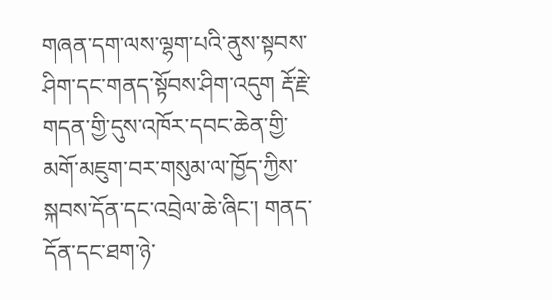གཞན་དག་ལས་ལྷག་པའི་ནུས་སྟབས་ཤིག་དང་གནད་སྟོབས་ཤིག་འདུག རྡོ་རྗེ་གདན་གྱི་དུས་འཁོར་དབང་ཆེན་གྱི་མགོ་མཇུག་བར་གསུམ་ལ་ཁྱོད་ཀྱིས་སྐབས་དོན་དང་འབྲེལ་ཆེ་ཞིང་། གནད་དོན་དང་ཐག་ཉེ་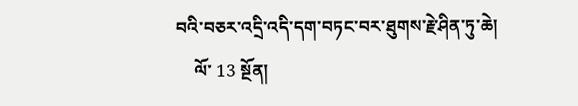བའི་བཅར་འདྲི་འདི་དག་བཏང་བར་ཐུགས་རྗེ་ཤིན་ཏུ་ཆེ།
    ལོ་ 13 སྔོན།